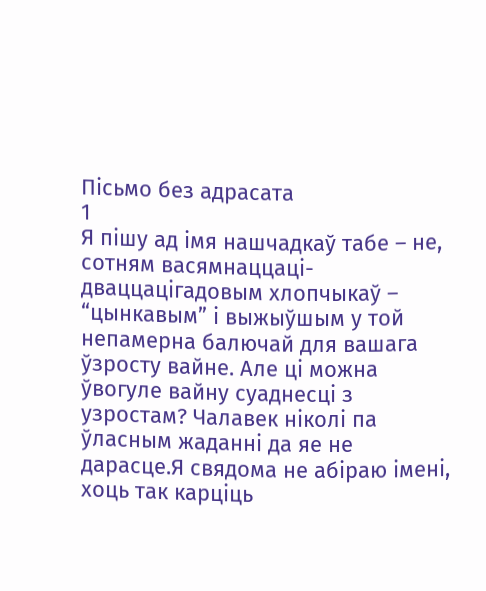Пісьмо без адрасата
1
Я пішу ад імя нашчадкаў табе – не, сотням васямнаццаці-дваццацігадовым хлопчыкаў – “цынкавым” і выжыўшым у той непамерна балючай для вашага ўзросту вайне. Але ці можна ўвогуле вайну суаднесці з узростам? Чалавек ніколі па ўласным жаданні да яе не дарасце.Я свядома не абіраю імені, хоць так карціць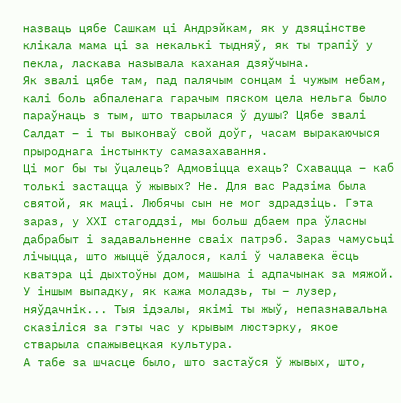назваць цябе Сашкам ці Андрэйкам, як у дзяцінстве клікала мама ці за некалькі тыдняў, як ты трапіў у пекла, ласкава называла каханая дзяўчына.
Як звалі цябе там, пад палячым сонцам і чужым небам, калі боль абпаленага гарачым пяском цела нельга было параўнаць з тым, што тварылася ў душы? Цябе звалі Салдат – і ты выконваў свой доўг, часам выракаючыся прыроднага інстынкту самазахавання.
Ці мог бы ты ўцалець? Адмовіцца ехаць? Схавацца – каб толькі застацца ў жывых? Не. Для вас Радзіма была святой, як маці. Любячы сын не мог здрадзіць. Гэта зараз, у ХХІ стагоддзі, мы больш дбаем пра ўласны дабрабыт і задавальненне сваіх патрэб. Зараз чамусьці лічыцца, што жыццё ўдалося, калі ў чалавека ёсць кватэра ці дыхтоўны дом, машына і адпачынак за мяжой. У іншым выпадку, як кажа моладзь, ты – лузер, няўдачнік... Тыя ідэалы, якімі ты жыў, непазнавальна сказіліся за гэты час у крывым люстэрку, якое стварыла спажывецкая культура.
А табе за шчасце было, што застаўся ў жывых, што,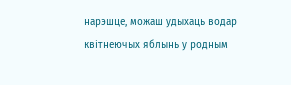нарэшце, можаш удыхаць водар квітнеючых яблынь у родным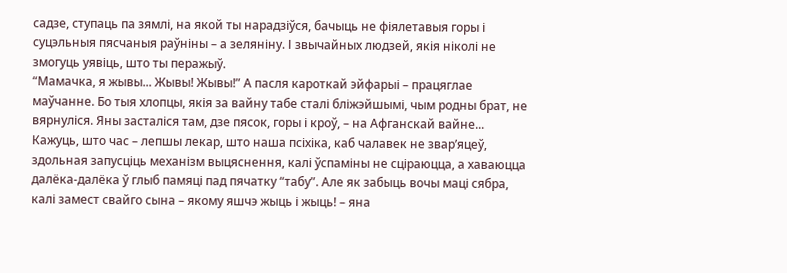садзе, ступаць па зямлі, на якой ты нарадзіўся, бачыць не фіялетавыя горы і суцэльныя пясчаныя раўніны – а зеляніну. І звычайных людзей, якія ніколі не змогуць уявіць, што ты перажыў.
“Мамачка, я жывы... Жывы! Жывы!” А пасля кароткай эйфарыі – працяглае маўчанне. Бо тыя хлопцы, якія за вайну табе сталі бліжэйшымі, чым родны брат, не вярнуліся. Яны засталіся там, дзе пясок, горы і кроў, – на Афганскай вайне...
Кажуць, што час – лепшы лекар, што наша псіхіка, каб чалавек не звар’яцеў, здольная запусціць механізм выцяснення, калі ўспаміны не сціраюцца, а хаваюцца далёка-далёка ў глыб памяці пад пячатку “табу”. Але як забыць вочы маці сябра, калі замест свайго сына – якому яшчэ жыць і жыць! – яна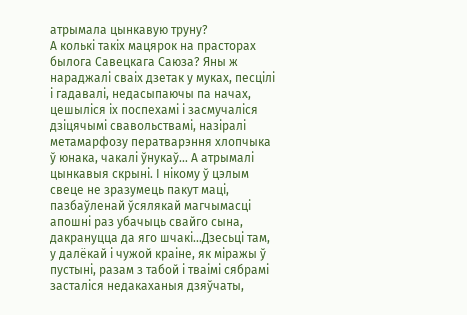атрымала цынкавую труну?
А колькі такіх мацярок на прасторах былога Савецкага Саюза? Яны ж нараджалі сваіх дзетак у муках, песцілі і гадавалі, недасыпаючы па начах, цешыліся іх поспехамі і засмучаліся дзіцячымі свавольствамі, назіралі метамарфозу ператварэння хлопчыка ў юнака, чакалі ўнукаў… А атрымалі цынкавыя скрыні. І нікому ў цэлым свеце не зразумець пакут маці, пазбаўленай ўсялякай магчымасці апошні раз убачыць свайго сына, дакрануцца да яго шчакі...Дзесьці там, у далёкай і чужой краіне, як міражы ў пустыні, разам з табой і тваімі сябрамі засталіся недакаханыя дзяўчаты,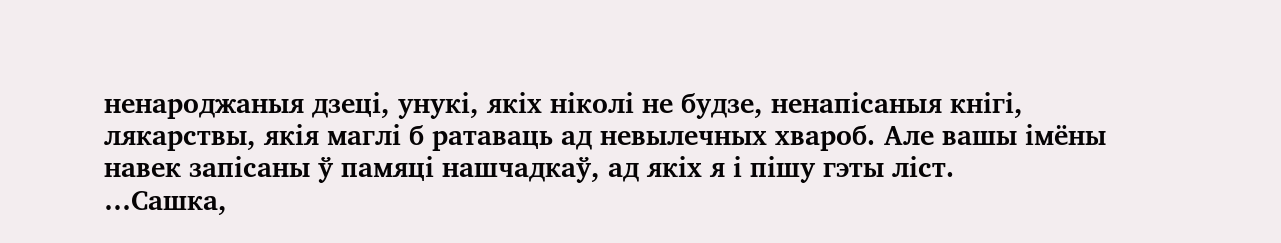ненароджаныя дзеці, унукі, якіх ніколі не будзе, ненапісаныя кнігі, лякарствы, якія маглі б ратаваць ад невылечных хвароб. Але вашы імёны навек запісаны ў памяці нашчадкаў, ад якіх я і пішу гэты ліст.
…Сашка,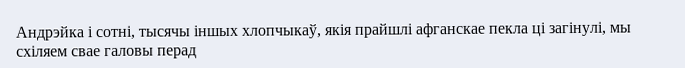Андрэйка і сотні, тысячы іншых хлопчыкаў, якія прайшлі афганскае пекла ці загінулі, мы схіляем свае галовы перад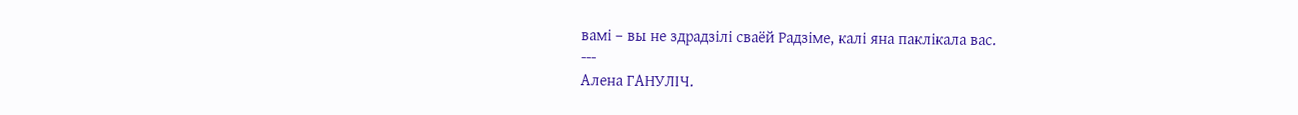вамі – вы не здрадзілі сваёй Радзіме, калі яна паклікала вас.
---
Алена ГАНУЛІЧ.